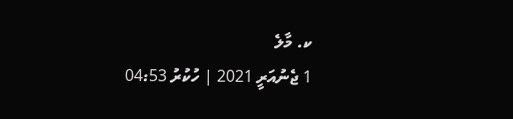ކ. މާލެ
1 ޖެނުއަރީ 2021 | ހުކުރު 04:53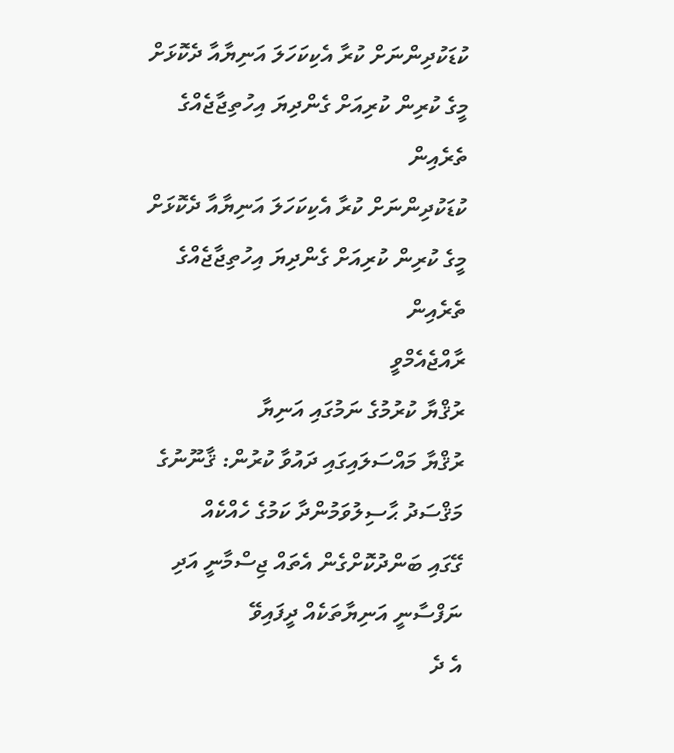ކުޑަކުދިންނަށް ކުރާ އެކިކަހަލަ އަނިޔާއާ ދެކޮޅަށް މީގެ ކުރިން ކުރިއަށް ގެންދިޔަ އިހުތިޖާޖެއްގެ ތެރެއިން
ކުޑަކުދިންނަށް ކުރާ އެކިކަހަލަ އަނިޔާއާ ދެކޮޅަށް މީގެ ކުރިން ކުރިއަށް ގެންދިޔަ އިހުތިޖާޖެއްގެ ތެރެއިން
ރާއްޖެއެމްވީ
ރުޤްޔާ ކުރުމުގެ ނަމުގައި އަނިޔާ
ރުޤްޔާ މައްސަލައިގައި ދައުވާ ކުރުން: ޤާނޫނުގެ މަޤްސަދު ޙާސިލުވަމުންދާ ކަމުގެ ހެއްކެއް
ގޭގައި ބަންދުކޮށްގެން އެތައް ޖިސްމާނީ އަދި ނަފްސާނީ އަނިޔާތަކެއް ދީފައިވޭ
އެ ދެ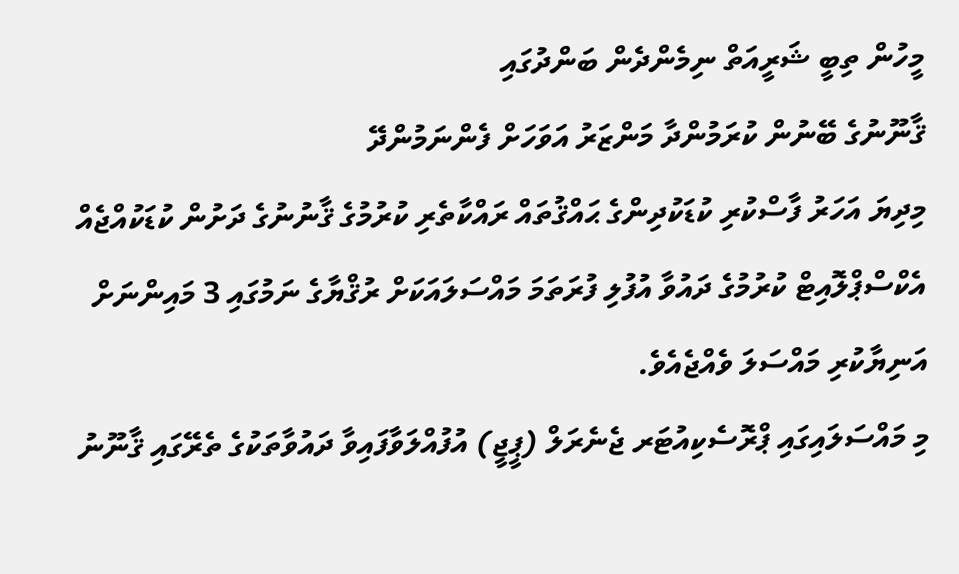މީހުން ތިބީ ޝަރީއަތް ނިމެންދެން ބަންދުގައި
ޤާނޫނުގެ ބޭނުން ކުރަމުންދާ މަންޒަރު އަވަހަށް ފެންނަމުންދޭ
މިދިޔަ އަހަރު ފާސްކުރި ކުޑަކުދިންގެ ޙައްޤުތައް ރައްކާތެރި ކުރުމުގެ ޤާނުނުގެ ދަށުން ކުޑަކުއްޖެއް އެކްސްޕްލޮއިޓް ކުރުމުގެ ދައުވާ އުފުލި ފުރަތަމަ މައްސަލައަކަށް ރުޤްޔާގެ ނަމުގައި 3 މައިންނަށް އަނިޔާކުރި މައްސަލަ ވެއްޖެއެވެ.
މި މައްސަލައިގައި ޕްރޮސެކިއުޓަރ ޖެނެރަލް (ޕީޖީ) އުފުއްލަވާފައިވާ ދައުވާތަކުގެ ތެރޭގައި ޤާނޫނު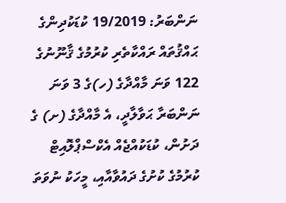ނަންބަރު: 19/2019 ކުޑަކުދިންގެ ޙައްޤުތައް ރައްކާތެރި ކުރުމުގެ ޤާނޫނުގެ 122 ވަނަ މާއްދާގެ (ހ)ގެ 3 ވަނަ ނަންބަރާ ޙަވާލާދީ، އެ މާއްދާގެ (ށ) ގެ ދަށުން، ކުޑަކުއްޖެއް އެކްސްޕްލޮއިޓް ކުރުމުގެ ކުށުގެ ދައުވާއާއި، މީހަކު ނުވަތަ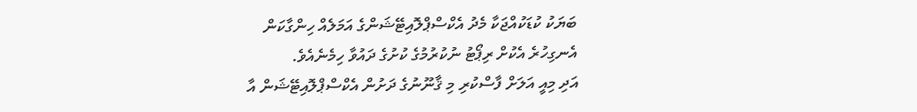ބަޔަކު ކުޑަކުއްޖަކާ މެދު އެކްސްޕްލޮއިޓޭޝަންގެ އަމަލެއް ހިންގާކަން އެނގިހުރެ އެކުށް ރިޕޯޓު ނުކުރުމުގެ ކުށުގެ ދައުވާ ހިމެނެއެވެ.
އަދި މިއީ އަލަށް ފާސްކުރި މި ޤާނޫނުގެ ދަށުން އެކްސްޕްލޮއިޓޭޝަން އާ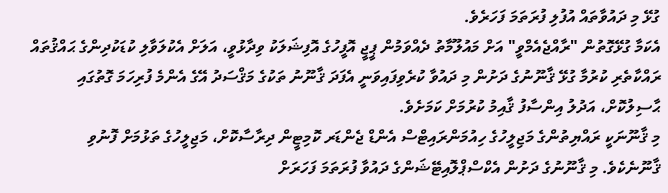ގުޅޭ މި ދައުވާތައް އުފުލި ފުރަތަމަ ފަހަރެވެ.
އެކަމާ ގުޅޭގޮތުން "ރާއްޖެއެމްވީ" އަށް މައުލޫމާތު ދެއްވަމުން ޕީޖީ އޮފީހުގެ އޮފިޝަލަކު ވިދާޅުވީ، އަލަށް އެކުލަވާލި ކުޑަކުދިންގެ ޙައްޤުތައް ރައްކާތެރި ކުރުމާ ގުޅޭ ޤާނޫނުގެ ދަށުން މި ދައުވާ ކުރެވިފައިވަނީ އެފަދަ ޤާނޫނު ތަކުގެ މަޤްސަދު އޭގެ އެންމެ ފުރިހަމަ ގޮތުގައި ޙާސިލުކޮށް، އަދުލު އިންސާފު ޤާއިމު ކުރުމަށް ކަމަށެވެ.
މި ޤާނޫނަކީ ރައްޔިތުންގެ މަޖިލީހުގެ ހިއުމަންރައިޓްސް އެންޑް ޖެންޑަރ ކޮމިޓީން ދިރާސާކޮށް، މަޖިލީހުގެ ތަޅުމަށް ފޮނުވި ޤާނޫނެކެވެ. މި ޤާނޫނުގެ ދަށުން އެކްސްޕްލޮއިޓޭޝަންގެ ދައުވާ ފުރަތަމަ ފަހަރަށް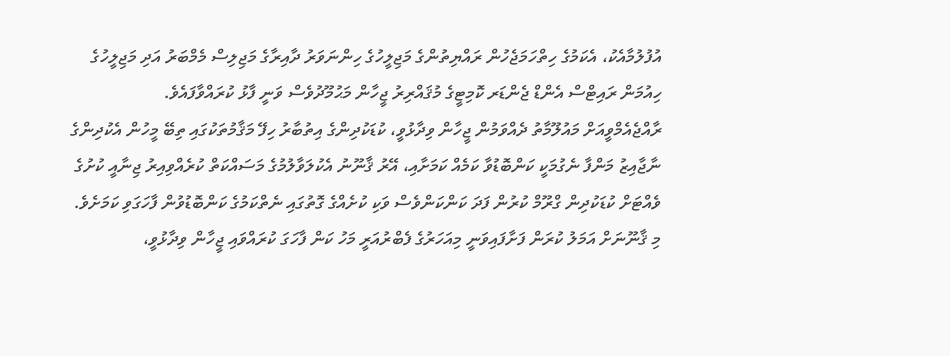އުފުލުމާއެކު، އެކަމުގެ ހިތްހަމަޖެހުން ރައްޔިތުންގެ މަޖިލީހުގެ ހިންނަވަރު ދާއިރާގެ މަޖިލިސް މެމްބަރު އަދި މަޖިލީހުގެ ހިއުމަން ރައިޓްސް އެންޑް ޖެންޑަރ ކޮމިޓީގެ މުޤައްރިރު ޖީހާން މަޙުމޫދުވެސް ވަނީ ފާޅު ކުރައްވާފައެވެ.
ރާއްޖެއެމްވީއަށް މައުލޫމާތު ދެއްވަމުން ޖީހާން ވިދާޅުވީ، ކުޑަކުދިންގެ އިތުބާރު ހިފޭ މަޤާމުތަކުގައި ތިބޭ މީހުން އެކުދިންގެ ނާޖާއިޒު މަންފާ ނެގުމަކީ ކަންބޮޑުވާ ކަމެއް ކަމަށާއި، އޭރު ޤާނޫނު އެކުލަވާލުމުގެ މަސައްކަތް ކުރެއްވިއިރު ޖިނާއީ ކުށުގެ ވެއްޓަށް ކުޑަކުދިން ގްރޫމް ކުރުން ފަދަ ކަންކަންވެސް ވަކި ކުށެއްގެ ގޮތުގައި ނެތްކަމުގެ ކަންބޮޑުވުން ފާހަގަވި ކަމަށެވެ.
މި ޤާނޫނަށް އަމަލު ކުރަން ފަށާފައިވަނީ މިއަހަރުގެ ފެބްރުއަރީ މަހު ކަން ފާހަގަ ކުރައްވައި ޖީހާން ވިދާޅުވީ،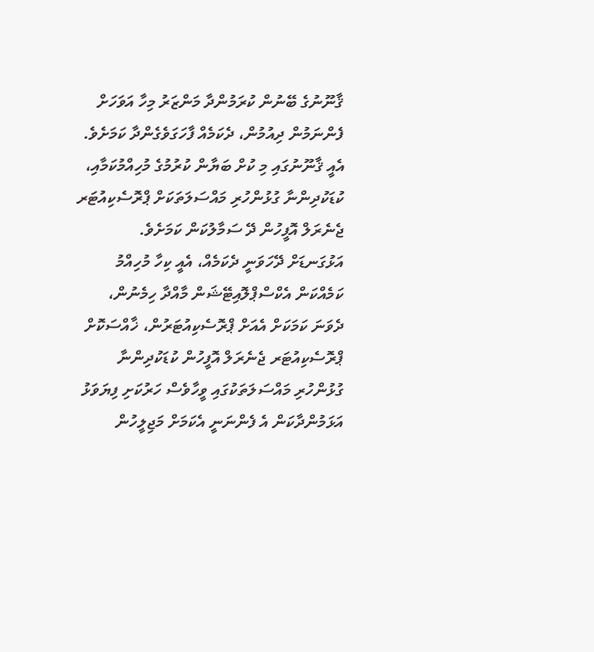ޤާނޫނުގެ ބޭނުން ކުރަމުންދާ މަންޒަރު މިހާ އަވަހަށް ފެންނަމުން ދިއުމުން، ދެކަމެއް ފާހަގަވެގެންދާ ކަމަށެވެ. އެއީ ޤާނޫނުގައި މި ކުށް ބަޔާން ކުރުމުގެ މުހިއްމުކަމާއި، ކުޑަކުދިންނާ ގުޅުންހުރި މައްސަލަތަކަށް ޕްރޮސެކިއުޓަރ ޖެނެރަލް އޮފީހުން ދޭ ސަމާލުކަން ކަމަށެވެ.
އަޅުގަނޑަށް ދޭހަވަނީ ދެކަމެއް، އެއީ ކިހާ މުހިއްމު ކަމެއްކަން އެކްސްޕްލޮއިޓޭޝަން މާއްދާ ހިމެނުން، ދެވަނަ ކަމަކަށް އެއަށް ޕްރޮސެކިއުޓަރުން، ޚާއްސަކޮށް ޕްރޮސެކިއުޓަރ ޖެނެރަލް އޮފީހުން ކުޑަކުދިންނާ ގުޅުންހުރި މައްސަލަތަކުގައި ވީހާވެސް ހަރުކަށި ފިޔަވަޅު އަޅަމުންދާކަން އެ ފެންނަނީ އެކަމަށް މަޖިލީހުން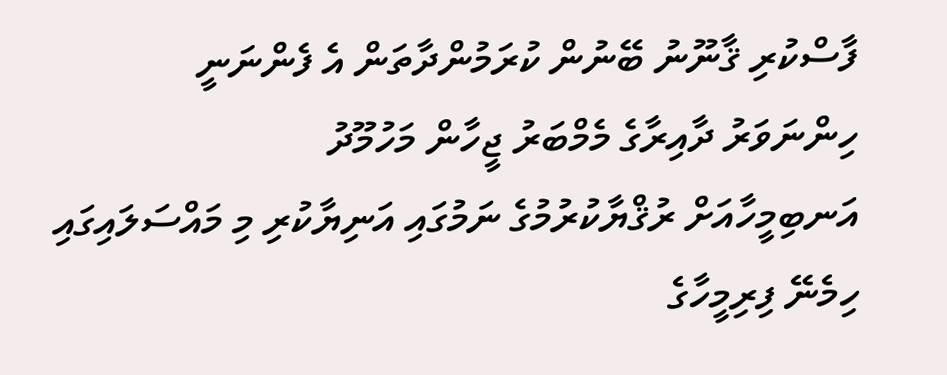ފާސްކުރި ޤާނޫނު ބޭނުން ކުރަމުންދާތަން އެ ފެންނަނީ
ހިންނަވަރު ދާއިރާގެ މެމްބަރު ޖީހާން މަހުމޫދު
އަނބިމީހާއަށް ރުޤްޔާކުރުމުގެ ނަމުގައި އަނިޔާކުރި މި މައްސަލައިގައި ހިމެނޭ ފިރިމީހާގެ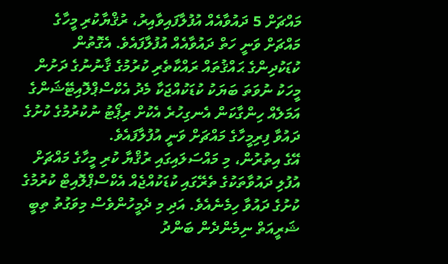މައްޗަށް 5 ދައުވާއެއް އުފުލާފައިވާއިރު، ރުޤްޔާކުރި މީހާގެ މައްޗަށް ވަނީ ހަތް ދައުވާއެއް އުފުލާފައެވެ. އެގޮތުން ކުޑަކުދިންގެ ޙައްޤުތައް ރައްކާތެރި ކުރުމުގެ ޤާނުނުގެ ދަށުން މީހަކު ނުވަތަ ބަޔަކު ކުޑަކުއްޖަކާ މެދު އެކްސްޕްލޮއިޓޭޝަންގެ އަމަލެއް ހިންގާކަން އެނގިހުރެ އެކުށް ރިޕޯޓު ނުކުރުމުގެ ކުށުގެ ދައުވާ ފިރިމީހާގެ މައްޗަށް ވަނީ އުފުލާފައެވެ.
އޭގެ އިތުރުން، މި މައްސަލައިގައި ރުޤްޔާ ކުރި މީހާގެ މައްޗަށް އުފުލި ދައުވާތަކުގެ ތެރޭގައި ކުޑަކުއްޖެއް އެކްސްޕްލޮއިޓް ކުރުމުގެ ކުށުގެ ދައުވާ ހިމެނެއެވެ. އަދި މި ދެމީހުންވެސް މިވަގުތު ތިބީ ޝަރީއަތް ނިމެންދެން ބަންދު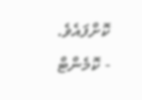ކޮށްފައެވެ.
- ކޮމެންޓް